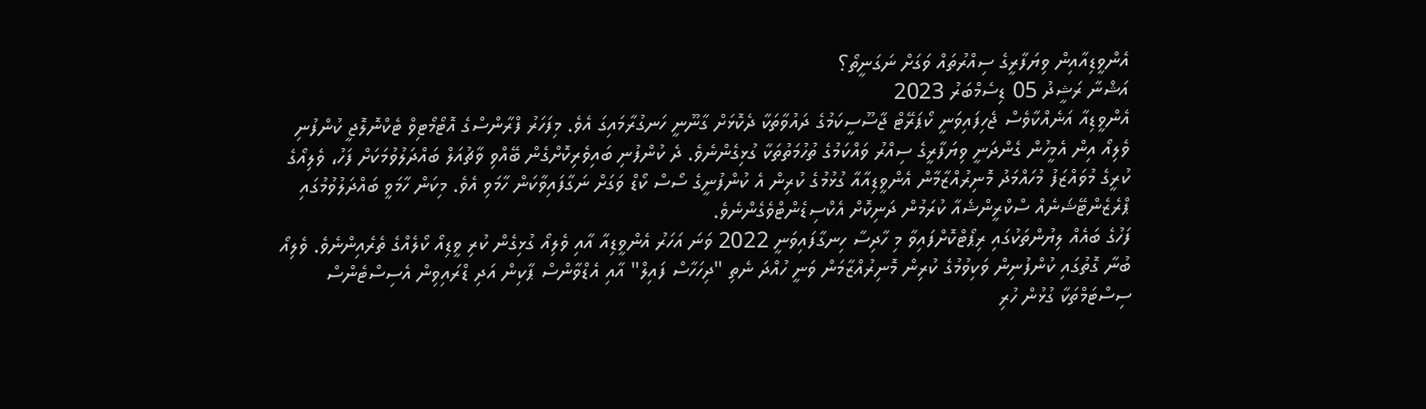އެންވީޑިއާއިން ވިޔަފާރީގެ ސިއްރުތައް ވަގަށް ނަގަނީތޯ؟
އަޝްނާ ރަޝީދު 05 ޑިސެމްބަރު 2023
އެންވީޑިއާ އަނެއްކާވެސް ޖެހިފައިވަނީ ކޯޕަރޭޓް ޖާސޫސީކަމުގެ ދައުވާތަކާ ދެކޮޅަށް ގާނޫނީ ހަނގުރާމައިގަ އެވެ. މިފަހަރު ފްރާންސްގެ އޮޓޯމޯޓިވް ޓެކްނޮލޮޖީ ކުންފުނި ވެލިއޯ އިން އެމީހުން ގެންދަނީ ވިޔަފާރީގެ ސިއްރު ވައްކަމުގެ ތުހުމަތުތަކާ ގުޅިގެންނެވެ. ދެ ކުންފުނި ބައިވެރިކޮށްގެން ބޭއްވި ވާޗުއަލް ބައްދަލުވުމަކަށް ފަހު، ވެލިއޯގެ ކުރީގެ މުވައްޒަފު މުހައްމަދު މޮނިރުއްޒާމާން އެންވީޑިއާއާ ގުޅުމުގެ ކުރިން އެ ކުންފުނީގެ ސޯސް ކޯޑް ވަގަށް ނަގާފައިވާކަން ހާމަވި އެވެ. މިކަން ހާމަވީ ބައްދަލުވުމުގައި ޕްރެޒެންޓޭޝަނެއް ސްކްރީންޝެއާ ކުރަމުން ދަނިކޮށް އެކްސިޑެންޓްވެގެންނެވެ.
ފަހުގެ ބައެއް ލިޔުންތަކުގައި ރިޕޯޓްކޮށްފައިވާ މި ހާދިސާ ހިނގާފައިވަނީ 2022 ވަނަ އަހަރު އެންވީޑިއާ އާއި ވެލިއޯ ގުޅިގެން ކުރި ވީޑިއޯ ކޯލެއްގެ ތެރެއިންނެވެ. ވެލިއޯ ބުނާ ގޮތުގައި ކުންފުނިން ވަކިވުމުގެ ކުރިން މޮނިރުއްޒާމަން ވަނީ ހުއްދަ ނެތި "ދިހަހާސް ފައިލް" އާއި އެޑްވާންސް ޕާކިން އަދި ޑްރައިވިން އެސިސްޓެންސް ސިސްޓަމްތަކާ ގުޅުން ހުރި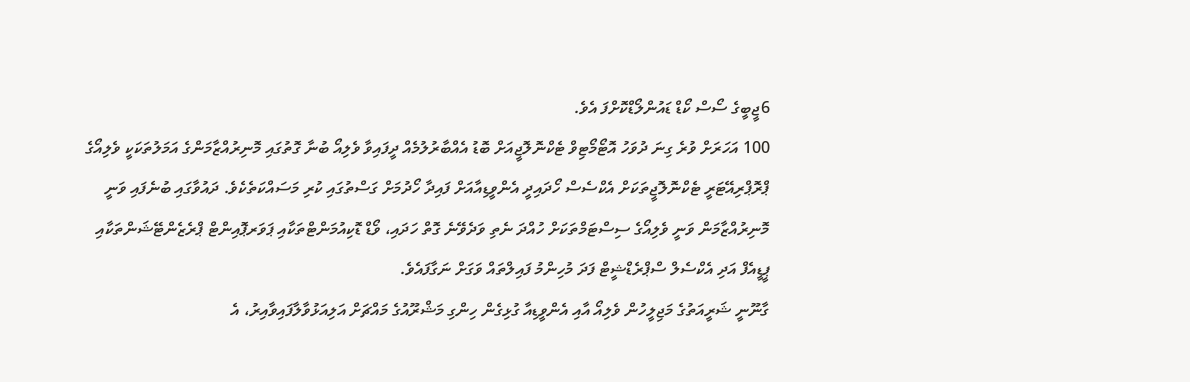6ޖީބީގެ ސޯސް ކޯޑް ޑައުންލޯޑްކޮށްފަ އެވެ.
100 އަހަރަށް ވުރެ ގިނަ ދުވަހު އޮޓޯމޯޓިވް ޓެކްނޮލޮޖީއަށް ބޮޑު އެއްބާރުލުމެއް ދީފައިވާ ވެލިއޯ ބުނާ ގޮތުގައި މޮނިރުއްޒާމަންގެ އަމަލުތަކަކީ ވެލިއޯގެ ޕްރޮޕްރިއޭޓަރީ ޓެކްނޮލޮޖީތަކަށް އެކްސެސް ހޯދައިދީ އެންވީޑިއާއަށް ފައިދާ ހޯދުމަށް ގަސްތުގައި ކުރި މަސައްކަތެކެވެ. ދައުވާގައި ބުނެފައި ވަނީ މޮނިރުއްޒާމަން ވަނީ ވެލިއޯގެ ސިސްޓަމްތަކަށް ހުއްދަ ނެތި ވަދެވޭނެ ގޮތް ހަދައި، ވޯޑް ޑޮކިއުމަންޓްތަކާއި ޕަވަރޕޮއިންޓް ޕްރެޒެންޓޭޝަންތަކާއި ޕީޑީއެފް އަދި އެކްސެލް ސްޕްރެޑްޝީޓް ފަދަ މުހިންމު ފައިލްތައް ވަގަށް ނަގާފައެވެ.
ގާނޫނީ ޝަރީއަތުގެ މަޖިލީހުން ވެލިއޯ އާއި އެންވީޑިއާ ގުޅިގެން ހިންގި މަޝްރޫއުގެ މައްޗަށް އަލިއަޅުވާލާފައިވާއިރު، އެ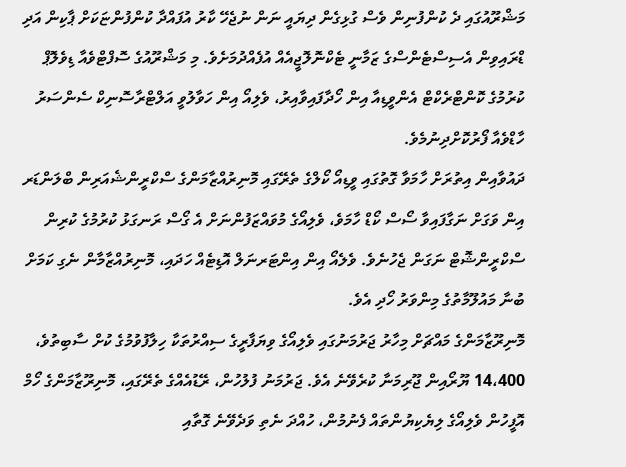މަޝްރޫއުގައި ދެ ކުންފުނިން ވެސް ގުޅިގެން ދިޔައީ ނަން ނުޖެހޭ ކާރު އުފައްދާ ކުންފުންޏަކަށް ޕާކިން އަދި ޑްރައިވިން އެސިސްޓެންސްގެ ޒަމާނީ ޓެކްނޮލޮޖީއެއް އުފެއްދުމަށެވެ. މި މަޝްރޫއުގެ ސޮފްޓްވެއާ ޑިވެލޮޕް ކުރުމުގެ ކޮންޓްރެކްޓް އެންވީޑިއާ އިން ހޯދާފައިވާއިރު، ވެލިއޯ އިން ހަވާލުވީ އަލްޓްރާސޮނިކް ސެންސަރު ހާޑްވެއާ ފޯރުކޮށްދިނުމެވެ.
ދައުވާއިން އިތުރަށް ހާމަވާ ގޮތުގައި ވީޑިއޯ ކޯލްގެ ތެރޭގައި މޮނިރުއްޒާމަންގެ ސްކްރީންޝެއަރިން ބްލަންޑަރ އިން ވަގަށް ނަގާފައިވާ ސޯސް ކޯޑް ހާމަވެ، ވެލިއޯގެ މުވައްޒަފުންނަށް އެ ގޯސް ރަނގަޅު ކުރުމުގެ ކުރިން ސްކްރީންޝޮޓް ނަގަން ޖެހުނެވެ. ވެލެއޯ އިން އިންޓަރނަލް އޮޑިޓެއް ހަދައި، މޮނިރުއްޒާމާން ނެގި ކަމަށް ބުނާ މައުލޫމާތުގެ މިންވަރު ހޯދި އެވެ.
މޮނިރޫޒާމަންގެ މައްޗަށް މިހާރު ޖަރުމަނުގައި ވެލިއޯގެ ވިޔަފާރީގެ ސިއްރުތަކާ ހިލާފުވުމުގެ ކުށް ސާބިތުވެ، 14،400 ޔޫރޯއިން ޖޫރިމަނާ ކުރެވޭނެ އެވެ. ޖަރުމަނު ފުލުހުން، ރޭޑުއެއްގެ ތެރޭގައި، މޮނިރޫޒާމަންގެ ހޯމް އޮފީހުން ވެލިއޯގެ ލިޔެކިޔުންތައް ފެނުމުން، ހުއްދަ ނެތި ވަދެވޭނެ ގޮތާއި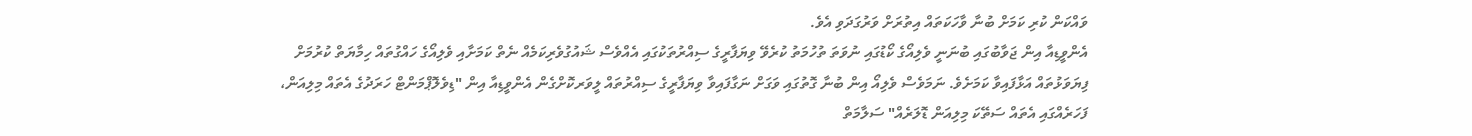ވައްކަން ކުރި ކަމަށް ބުނާ ވާހަކަތައް އިތުރަށް ވަރުގަދަވި އެވެ.
އެންވީޑިއާ އިން ޖަވާބުގައި ބުނަނީ ވެލިއޯގެ ކޯޑުގައި ނުވަތަ ތުހުމަތު ކުރެވޭ ވިޔަފާރީގެ ސިއްރުތަކުގައި އެއްވެސް ޝައުގުވެރިކަމެއް ނެތް ކަމަށާއި ވެލިއޯގެ ހައްގުތައް ހިމާޔަތް ކުރުމަށް ފިޔަވަޅުތައް އަޅާފައިވާ ކަމަށެވެ. ނަމަވެސް ވެލިއޯ އިން ބުނާ ގޮތުގައި ވަގަށް ނަގާފައިވާ ވިޔަފާރީގެ ސިއްރުތައް ލީވަރކޮށްގެން އެންވީޑިއާ އިން "ޑިވެލޮޕްމަންޓް ހަރަދުގެ އެތައް މިލިއަން، ފަހަރެއްގައި އެތައް ސަތޭކަ މިލިއަން ޑޮލަރެއް" ސަލާމަތް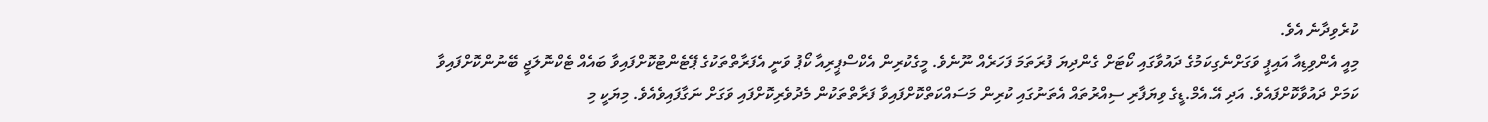ކުރެވިދާނެ އެވެ.
މިއީ އެންވިޑިއާ އައިޕީ ވަގަށްނެގިކަމުގެ ދައުވާގައި ކޯޓަށް ގެންދިޔަ ފުރަތަމަ ފަހަރެއް ނޫނެވެ. މީގެކުރިން އެކްސްޕީރިއާ ކޯޕު ވަނީ އެފަރާތްތަކުގެ ޕޭޓެންޓުކޮށްފައިވާ ބައެއް ޓެކްނޮލަޖީ ބޭނުންކޮށްފައިވާ ކަމަށް ދައުވާކޮށްފައެވެ. އަދި އޭ.އެމް.ޑީގެ ވިޔަފާރި ސިއްރުތައް އެތަނުގައި ކުރިން މަސައްކަތްކޮށްފައިވާ ފަރާތްތަކުން މެދުވެރިކޮށްފައި ވަގަށް ނަގާފައިވެއެވެ. މިޔަކީ މި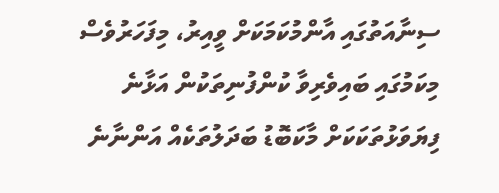ސިނާއަތުގައި އާންމުކަމަކަށް ވީއިރު، މިފަހަރުވެސް މިކަމުގައި ބައިވެރިވާ ކުންފުނިތަކުން އަޅާނެ ފިޔަވަޅުތަކަކަށް މާކަބޮޑު ބަދަލުތަކެއް އަންނާނެ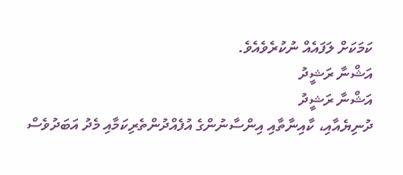ކަމަކަށް ލަފައެއް ނުކުރެވެއެވެ.
އަޝްނާ ރަޝީދު
އަޝްނާ ރަޝީދު
ދުނިޔެއާއި، ކާއިނާތާއި އިންސާނުންގެ އުފެއްދުންތެރިކަމާއި މެދު އަބަދުވެސް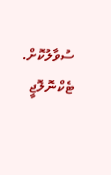ސުވާލުކޮށް.
ޓެކްނޮލޮޖީ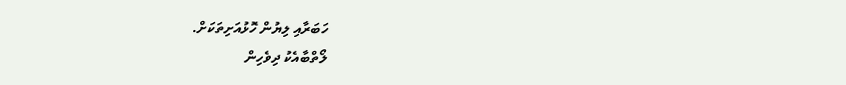ހަބަރާއި ލިޔުން ހޮޅުއަށިތަކަށް.
ލޯތްބާއެކު ދިވެހިން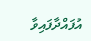އުފައްދާފައިވާ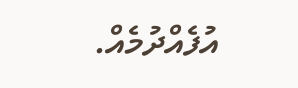އުފެއްދުމެއް.